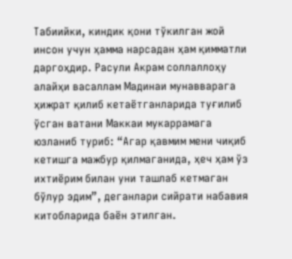Табиийки, киндик қони тўкилган жой инсон учун ҳамма нарсадан ҳам қимматли даргоҳдир. Расули Акрам соллаллоҳу алайҳи васаллам Мадинаи мунавварага ҳижрат қилиб кетаётганларида туғилиб ўсган ватани Маккаи мукаррамага юзланиб туриб: “Агар қавмим мени чиқиб кетишга мажбур қилмаганида, ҳеч ҳам ўз ихтиёрим билан уни ташлаб кетмаган бўлур эдим”, деганлари сийрати набавия китобларида баён этилган.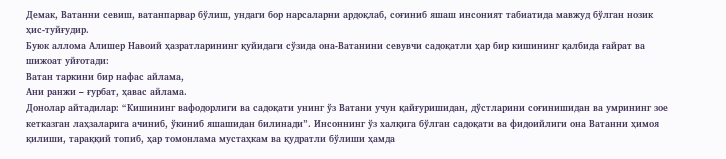Демак, Ватанни севиш, ватанпарвар бўлиш, ундаги бор нарсаларни ардоқлаб, соғиниб яшаш инсоният табиатида мавжуд бўлган нозик ҳис-туйғудир.
Буюк аллома Алишер Навоий ҳазратларининг қуйидаги сўзида она-Ватанини севувчи садоқатли ҳар бир кишининг қалбида ғайрат ва шижоат уйғотади:
Ватан таркини бир нафас айлама,
Ани ранжи – ғурбат, ҳавас айлама.
Донолар айтадилар: “Кишининг вафодорлиги ва садоқати унинг ўз Ватани учун қайғуришидан, дўстларини соғинишидан ва умрининг зое кетказган лаҳзаларига ачиниб, ўкиниб яшашидан билинади”. Инсоннинг ўз халқига бўлган садоқати ва фидоийлиги она Ватанни ҳимоя қилиши, тараққий топиб, ҳар томонлама мустаҳкам ва қудратли бўлиши ҳамда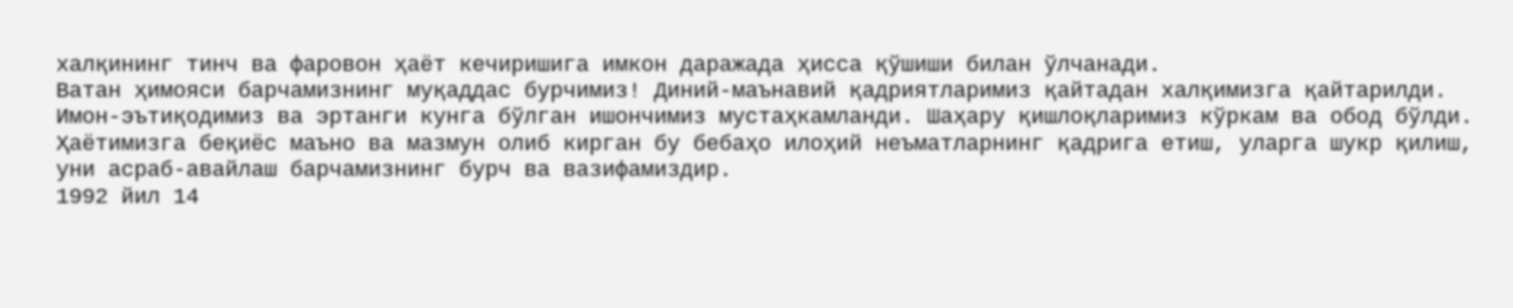халқининг тинч ва фаровон ҳаёт кечиришига имкон даражада ҳисса қўшиши билан ўлчанади.
Ватан ҳимояси барчамизнинг муқаддас бурчимиз! Диний-маънавий қадриятларимиз қайтадан халқимизга қайтарилди. Имон-эътиқодимиз ва эртанги кунга бўлган ишончимиз мустаҳкамланди. Шаҳару қишлоқларимиз кўркам ва обод бўлди. Ҳаётимизга беқиёс маъно ва мазмун олиб кирган бу бебаҳо илоҳий неъматларнинг қадрига етиш, уларга шукр қилиш, уни асраб-авайлаш барчамизнинг бурч ва вазифамиздир.
1992 йил 14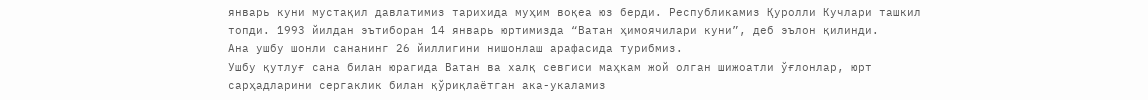январь куни мустақил давлатимиз тарихида муҳим воқеа юз берди. Республикамиз Қуролли Кучлари ташкил топди. 1993 йилдан эътиборан 14 январь юртимизда “Ватан ҳимоячилари куни”, деб эълон қилинди.
Ана ушбу шонли сананинг 26 йиллигини нишонлаш арафасида турибмиз.
Ушбу қутлуғ сана билан юрагида Ватан ва халқ севгиси маҳкам жой олган шижоатли ўғлонлар, юрт сарҳадларини сергаклик билан қўриқлаётган ака-укаламиз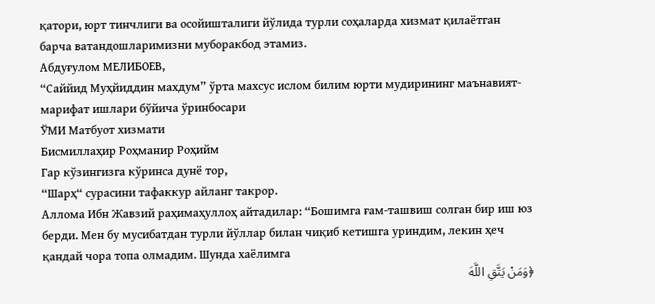қатори, юрт тинчлиги ва осойишталиги йўлида турли соҳаларда хизмат қилаётган барча ватандошларимизни муборакбод этамиз.
Абдуғулом МЕЛИБОЕВ,
“Саййид Муҳйиддин махдум” ўрта махсус ислом билим юрти мудирининг маънавият-марифат ишлари бўйича ўринбосари
ЎМИ Матбуот хизмати
Бисмиллаҳир Роҳманир Роҳийм
Гар кўзингизга кўринса дунё тор,
“Шарҳ“ сурасини тафаккур айланг такрор.
Аллома Ибн Жавзий раҳимаҳуллоҳ айтадилар: “Бошимга ғам-ташвиш солган бир иш юз берди. Мен бу мусибатдан турли йўллар билан чиқиб кетишга уриндим, лекин ҳеч қандай чора топа олмадим. Шунда хаёлимга
﴿وَمَنْ يَتَّقِ اللَّهَ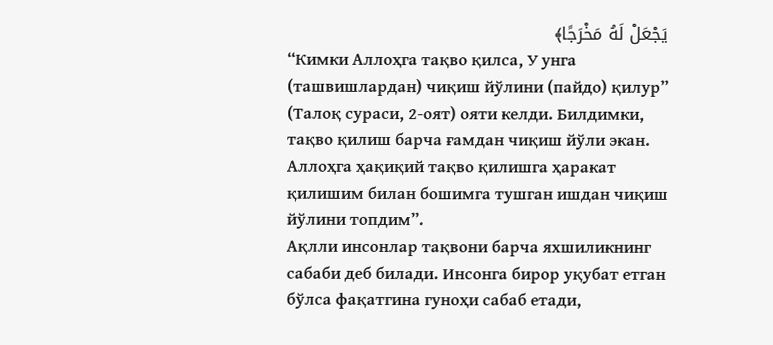يَجْعَلْ لَهُ مَخْرَجًا﴾
“Кимки Аллоҳга тақво қилса, У унга (ташвишлардан) чиқиш йўлини (пайдо) қилур” (Талоқ сураси, 2-оят) ояти келди. Билдимки, тақво қилиш барча ғамдан чиқиш йўли экан. Аллоҳга ҳақиқий тақво қилишга ҳаракат қилишим билан бошимга тушган ишдан чиқиш йўлини топдим”.
Ақлли инсонлар тақвони барча яхшиликнинг сабаби деб билади. Инсонга бирор уқубат етган бўлса фақатгина гуноҳи сабаб етади,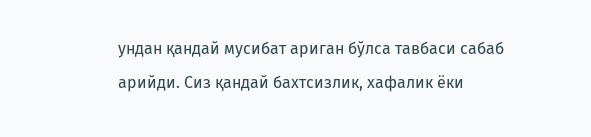ундан қандай мусибат ариган бўлса тавбаси сабаб арийди. Сиз қандай бахтсизлик, хафалик ёки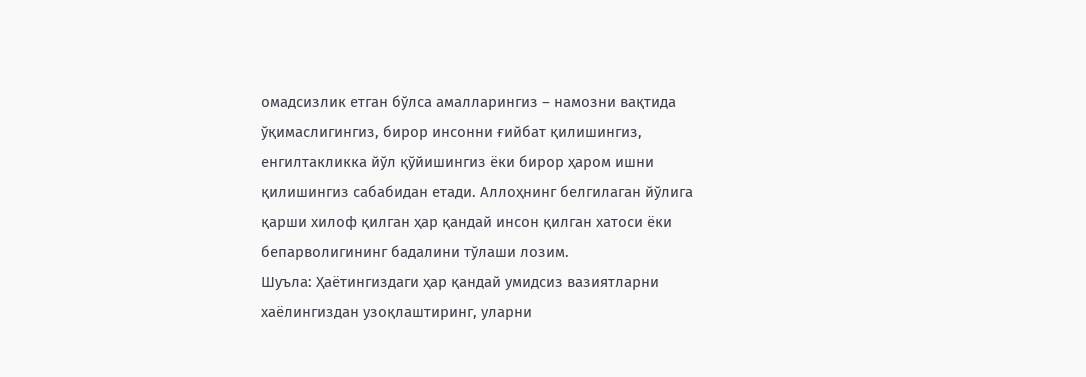омадсизлик етган бўлса амалларингиз – намозни вақтида ўқимаслигингиз, бирор инсонни ғийбат қилишингиз, енгилтакликка йўл қўйишингиз ёки бирор ҳаром ишни қилишингиз сабабидан етади. Аллоҳнинг белгилаган йўлига қарши хилоф қилган ҳар қандай инсон қилган хатоси ёки бепарволигининг бадалини тўлаши лозим.
Шуъла: Ҳаётингиздаги ҳар қандай умидсиз вазиятларни хаёлингиздан узоқлаштиринг, уларни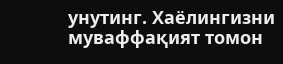унутинг. Хаёлингизни муваффақият томон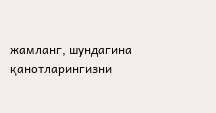жамланг, шундагина қанотларингизни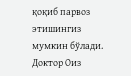қоқиб парвоз этишингиз мумкин бўлади.
Доктор Оиз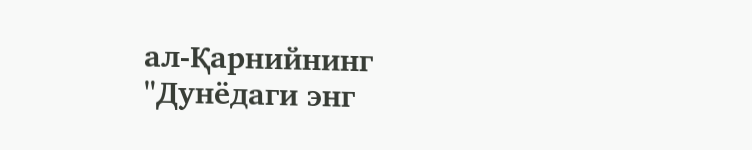ал-Қарнийнинг
"Дунёдаги энг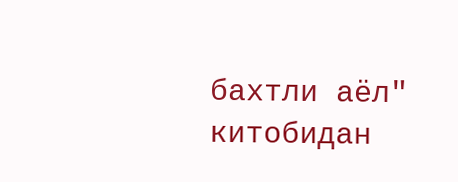бахтли аёл" китобидан